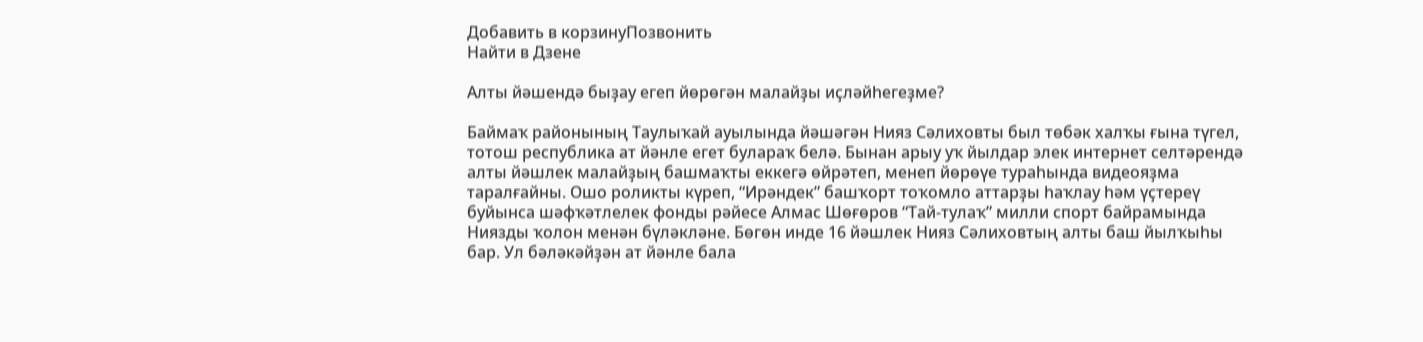Добавить в корзинуПозвонить
Найти в Дзене

Алты йәшендә быҙау егеп йөрөгән малайҙы иҫләйһегеҙме?

Баймаҡ районының Таулыҡай ауылында йәшәгән Нияз Сәлиховты был төбәк халҡы ғына түгел, тотош республика ат йәнле егет булараҡ белә. Бынан арыу уҡ йылдар элек интернет селтәрендә алты йәшлек малайҙың башмаҡты еккегә өйрәтеп, менеп йөрөүе тураһында видеояҙма таралғайны. Ошо роликты күреп, “Ирәндек” башҡорт тоҡомло аттарҙы һаҡлау һәм үҫтереү буйынса шәфҡәтлелек фонды рәйесе Алмас Шөғөров “Тай-тулаҡ” милли спорт байрамында Ниязды ҡолон менән бүләкләне. Бөгөн инде 16 йәшлек Нияз Сәлиховтың алты баш йылҡыһы бар. Ул бәләкәйҙән ат йәнле бала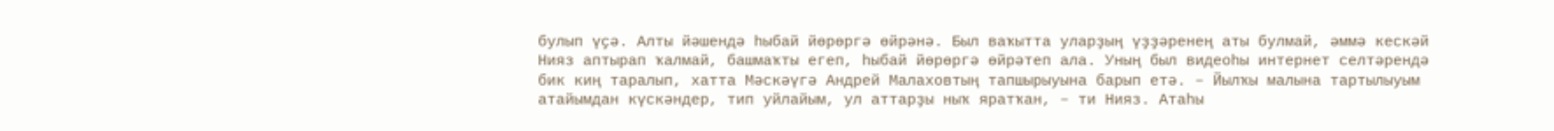булып үҫә. Алты йәшендә һыбай йөрөргә өйрәнә. Был ваҡытта уларҙың үҙҙәренең аты булмай, әммә кескәй Нияз аптырап ҡалмай, башмаҡты егеп, һыбай йөрөргә өйрәтеп ала. Уның был видеоһы интернет селтәрендә бик киң таралып, хатта Мәскәүгә Андрей Малаховтың тапшырыуына барып етә. – Йылҡы малына тартылыуым атайымдан күскәндер, тип уйлайым, ул аттарҙы ныҡ яратҡан, – ти Нияз. Атаһы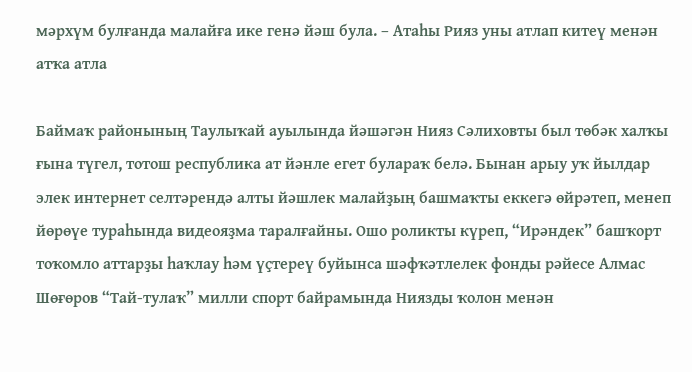мәрхүм булғанда малайға ике генә йәш була. – Атаһы Рияз уны атлап китеү менән атҡа атла

Баймаҡ районының Таулыҡай ауылында йәшәгән Нияз Сәлиховты был төбәк халҡы ғына түгел, тотош республика ат йәнле егет булараҡ белә. Бынан арыу уҡ йылдар элек интернет селтәрендә алты йәшлек малайҙың башмаҡты еккегә өйрәтеп, менеп йөрөүе тураһында видеояҙма таралғайны. Ошо роликты күреп, “Ирәндек” башҡорт тоҡомло аттарҙы һаҡлау һәм үҫтереү буйынса шәфҡәтлелек фонды рәйесе Алмас Шөғөров “Тай-тулаҡ” милли спорт байрамында Ниязды ҡолон менән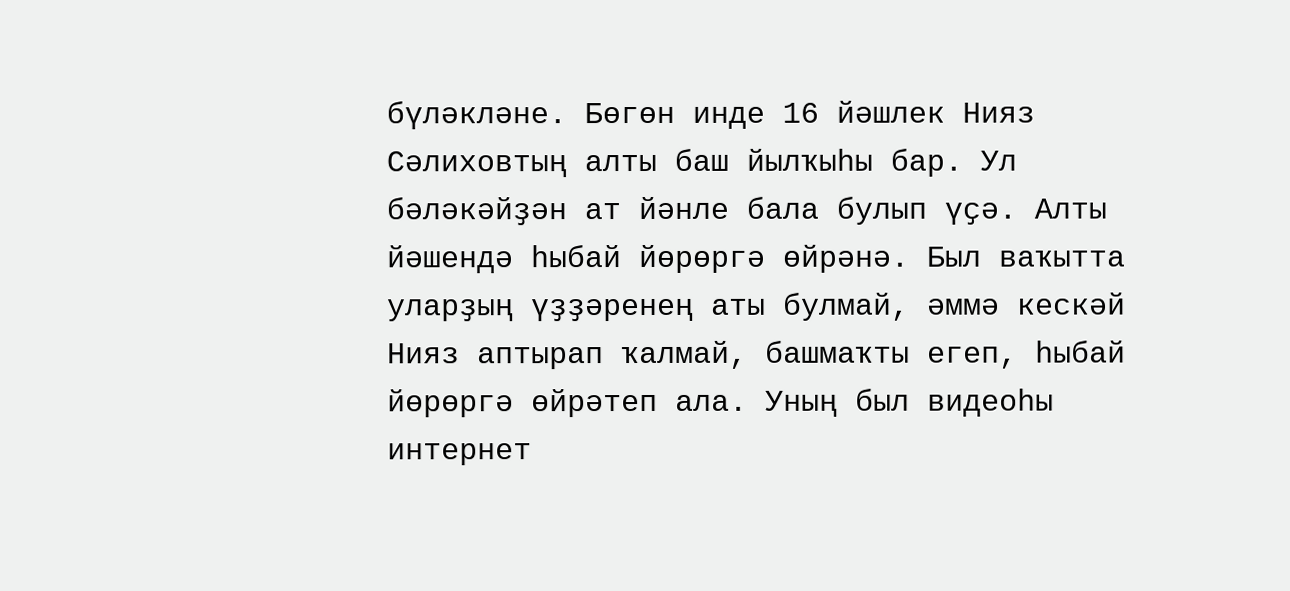бүләкләне. Бөгөн инде 16 йәшлек Нияз Сәлиховтың алты баш йылҡыһы бар. Ул бәләкәйҙән ат йәнле бала булып үҫә. Алты йәшендә һыбай йөрөргә өйрәнә. Был ваҡытта уларҙың үҙҙәренең аты булмай, әммә кескәй Нияз аптырап ҡалмай, башмаҡты егеп, һыбай йөрөргә өйрәтеп ала. Уның был видеоһы интернет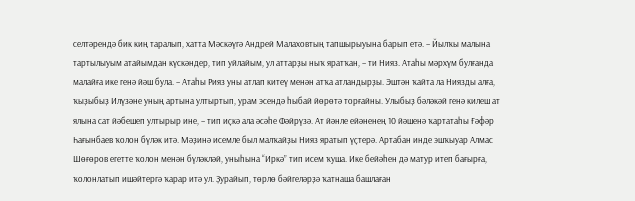селтәрендә бик киң таралып, хатта Мәскәүгә Андрей Малаховтың тапшырыуына барып етә. – Йылҡы малына тартылыуым атайымдан күскәндер, тип уйлайым, ул аттарҙы ныҡ яратҡан, – ти Нияз. Атаһы мәрхүм булғанда малайға ике генә йәш була. – Атаһы Рияз уны атлап китеү менән атҡа атландырҙы. Эштән ҡайта ла Ниязды алға, ҡыҙыбыҙ Илүзәне уның артына ултыртып, урам эсендә һыбай йөрөтә торғайны. Улыбыҙ бәләкәй генә килеш ат ялына сат йәбешеп ултырыр ине, – тип иҫкә ала әсәһе Фәйрүзә. Ат йәнле ейәненең 10 йәшенә ҡартатаһы Ғәфәр Һағынбаев ҡолон бүләк итә. Мәҙинә исемле был малҡайҙы Нияз яратып үҫтерә. Артабан инде эшҡыуар Алмас Шөғөров егетте ҡолон менән бүләкләй, уныһына “Иркә” тип исем ҡуша. Ике бейәһен дә матур итеп бағырға, ҡолонлатып ишәйтергә ҡарар итә ул. Ҙурайып, төрлө бәйгеләрҙә ҡатнаша башлаған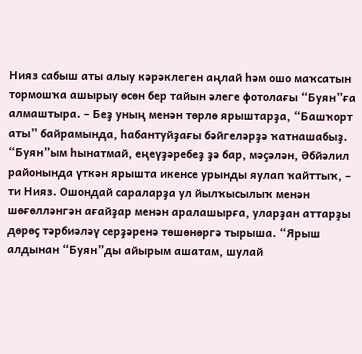Нияз сабыш аты алыу кәрәклеген аңлай һәм ошо маҡсатын тормошҡа ашырыу өсөн бер тайын әлеге фотолағы “Буян”ға алмаштыра. – Беҙ уның менән төрлө ярыштарҙа, “Башҡорт аты” байрамында, һабантуйҙағы бәйгеләрҙә ҡатнашабыҙ. “Буян”ым һынатмай, еңеүҙәребеҙ ҙә бар, мәҫәлән, Әбйәлил районында үткән ярышта икенсе урынды яулап ҡайттыҡ, – ти Нияз. Ошондай сараларҙа ул йылҡысылыҡ менән шөғөлләнгән ағайҙар менән аралашырға, уларҙан аттарҙы дөрөҫ тәрбиәләү серҙәренә төшөнөргә тырыша. “Ярыш алдынан “Буян”ды айырым ашатам, шулай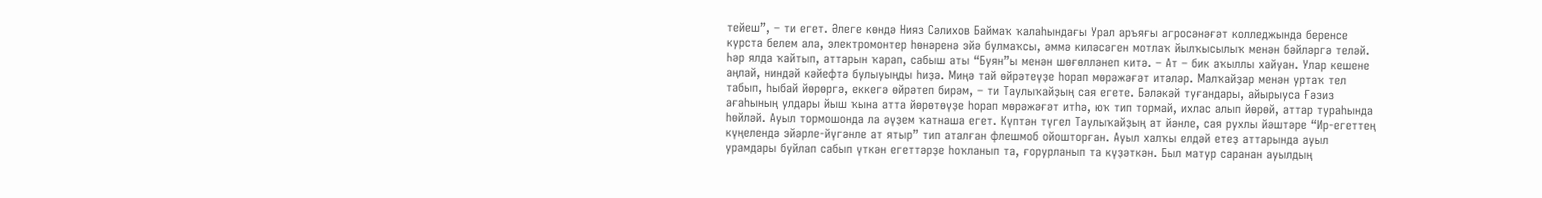тейеш”, – ти егет. Әлеге көндә Нияз Сәлихов Баймаҡ ҡалаһындағы Урал аръяғы агросәнәғәт колледжында беренсе курста белем ала, электромонтер һөнәренә эйә булмаҡсы, әммә киләсәген мотлаҡ йылҡысылыҡ менән бәйләргә теләй. Һәр ялда ҡайтып, аттарын ҡарап, сабыш аты “Буян”ы менән шөғөлләнеп китә. – Ат – бик аҡыллы хайуан. Улар кешене аңлай, ниндәй кәйефтә булыуыңды һиҙә. Миңә тай өйрәтеүҙе һорап мөрәжәғәт итәләр. Малҡайҙар менән уртаҡ тел табып, һыбай йөрөргә, еккегә өйрәтеп бирәм, – ти Таулыҡайҙың сая егете. Бәләкәй туғандары, айырыуса Ғәзиз ағаһының улдары йыш ҡына атта йөрөтөүҙе һорап мөрәжәғәт итһә, юҡ тип тормай, ихлас алып йөрөй, аттар тураһында һөйләй. Ауыл тормошонда ла әүҙем ҡатнаша егет. Күптән түгел Таулыҡайҙың ат йәнле, сая рухлы йәштәре “Ир-егеттең күңелендә эйәрле-йүгәнле ат ятыр” тип аталған флешмоб ойошторған. Ауыл халҡы елдәй етеҙ аттарында ауыл урамдары буйлап сабып үткән егеттәрҙе һоҡланып та, ғорурланып та күҙәткән. Был матур саранан ауылдың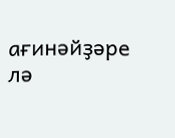ағинәйҙәре лә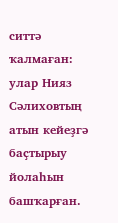ситтә ҡалмаған: улар Нияз Сәлиховтың атын кейеҙгә баҫтырыу йолаһын башҡарған.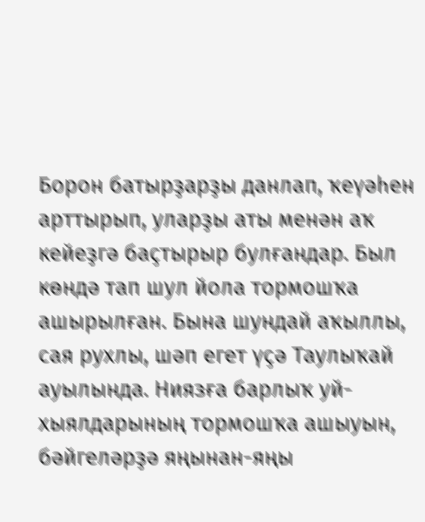Борон батырҙарҙы данлап, ҡеүәһен арттырып, уларҙы аты менән аҡ кейеҙгә баҫтырыр булғандар. Был көндә тап шул йола тормошҡа ашырылған. Бына шундай аҡыллы, сая рухлы, шәп егет үҫә Таулыҡай ауылында. Ниязға барлыҡ уй-хыялдарының тормошҡа ашыуын, бәйгеләрҙә яңынан-яңы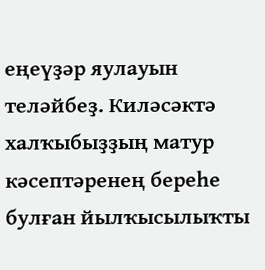еңеүҙәр яулауын теләйбеҙ. Киләсәктә халҡыбыҙҙың матур кәсептәренең береһе булған йылҡысылыҡты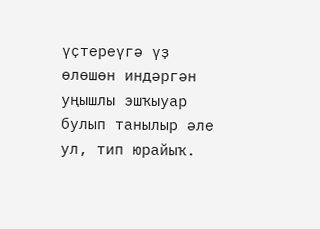үҫтереүгә үҙ өлөшөн индәргән уңышлы эшҡыуар булып танылыр әле ул, тип юрайыҡ.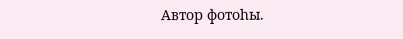Автор фотоһы.